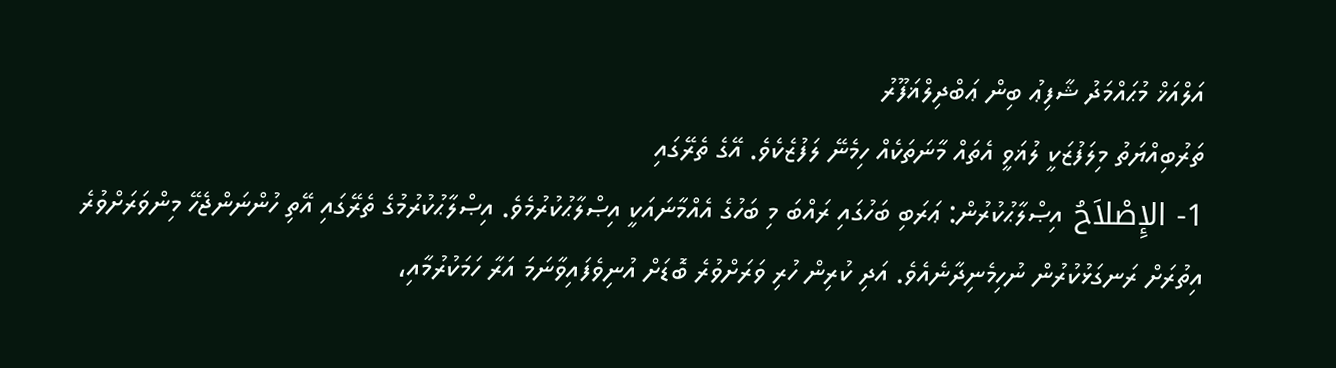އަލްއަޚް މުޙައްމަދު ޝާފިޢު ބިން ޢަބްދިލްޣަފޫރު
ތަރުބިއްޔަތު މިލަފުޒަކީ ލުޣަވީ އެތައް މާނަތަކެއް ހިމެނޭ ލަފުޒެކެވެ. އޭގެ ތެރޭގައި
1- الإِصْلاَحُ އިޞްލާޙުކުރުން: ޢަރަބި ބަހުގައި ރައްބަ މި ބަހުގެ އެއްމާނައަކީ އިޞްލާޙުކުރުމެވެ. އިޞްލާޙުކުރުމުގެ ތެރޭގައި އޭތި ހުންނަންޖެހޭ މިންވަރަށްވުރެ އިތުރަށް ރަނގަޅުކުރުން ނުހިމެނިދާނެއެވެ. އަދި ކުރިން ހުރި ވަރަށްވުރެ ބޮޑަށް އުނިވެފައިވާނަމަ އަރާ ހަމަކުރުމާއި،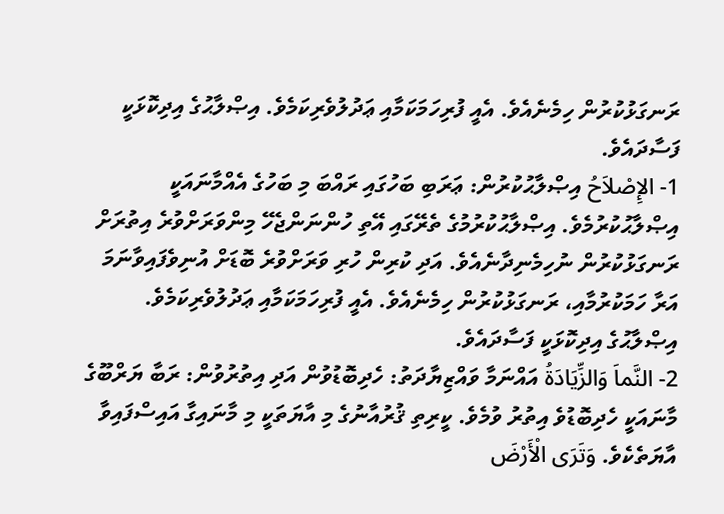ރަނގަޅުކުރުން ހިމެނެއެވެ. އެއީ ފުރިހަމަކަމާއި ޢަދުލުވެރިކަމެވެ. އިޞްލާޙުގެ އިދިކޮޅަކީ ފަސާދައެވެ.
1- الإِصْلاَحُ އިޞްލާޙުކުރުން: ޢަރަބި ބަހުގައި ރައްބަ މި ބަހުގެ އެއްމާނައަކީ އިޞްލާޙުކުރުމެވެ. އިޞްލާޙުކުރުމުގެ ތެރޭގައި އޭތި ހުންނަންޖެހޭ މިންވަރަށްވުރެ އިތުރަށް ރަނގަޅުކުރުން ނުހިމެނިދާނެއެވެ. އަދި ކުރިން ހުރި ވަރަށްވުރެ ބޮޑަށް އުނިވެފައިވާނަމަ އަރާ ހަމަކުރުމާއި، ރަނގަޅުކުރުން ހިމެނެއެވެ. އެއީ ފުރިހަމަކަމާއި ޢަދުލުވެރިކަމެވެ. އިޞްލާޙުގެ އިދިކޮޅަކީ ފަސާދައެވެ.
2- النَّماَ وَالزِّيَادَةُ އައްނަމާ ވައްޒިޔާދަތު: ހެދިބޮޑުވުން އަދި އިތުރުވުން: ރަބާ ޔަރްބޫގެ މާނައަކީ ހެދިބޮޑުވެ އިތުރު ވުމެވެ. ކީރިތި ޤުރުއާނުގެ މި އާޔަތަކީ މި މާނައިގާ އައިސްފައިވާ އާޔަތެކެވެ. وَتَرَى الْأَرْضَ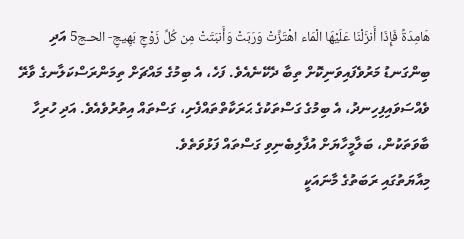هَامِدَةً فَإِذَا أَنزَلْنَا عَلَيْهَا الْمَاء اهْتَزَّتْ وَرَبَتْ وَأَنبَتَتْ مِن كُلِّ زَوْجٍ بَهِيجٍ- الحـج5 އަދި ބިންގަނޑު މަރުވެފައިވަނިކޮށް ތިބާ ދެކޭނެއެވެ. ފަހެ، އެ ބިމުގެ މައްޗަށް ތިމަންރަސްކަލާނގެ ވާރޭ ވެއްސަވައިފިހިނދު، އެ ބިމުގެ ގަސްތަކުގެ ޙަރަކާތްތައްފެށި، ގަސްތައް އިތުރުވެއެވެ. އަދި ހުރިހާ ބާވަތަކުން، ބަލާމީހާޔަށް އުފާލިބެނިވި ގަސްތައް ފަޅުވަތެވެ.
މިއާޔަތުގައި ރަބަތުގެ މާނައަކީ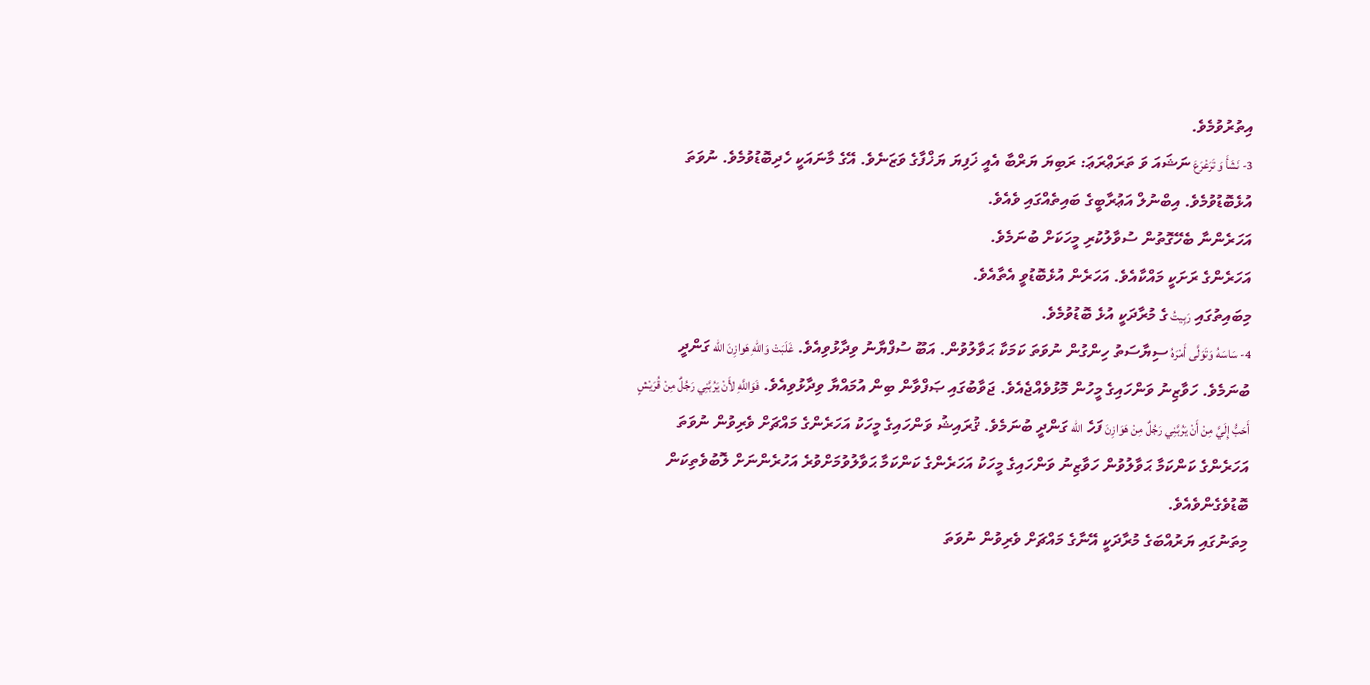އިތުރުވުމެވެ.
3- نَشَأَ وَ تَرَعْرَعَ ނަޝައަ ވަ ތަރަޢްރަޢަ: ރަބިޔަ ޔަރްބާ އެއީ ޚަފިޔަ ޔަޚްފާގެ ވަޒަނެވެ. އޭގެ މާނައަކީ ހެދިބޮޑުވުމެވެ. ނުވަތަ އުޅެބޮޑުވުމެވެ. އިބްނުލް އަޢުރާބީގެ ބައިތެއްގައި ވެއެވެ.
އަހަރެންނާ ބެހޭގޮތުން ސުވާލުކުރި މީހަކަށް ބުނަމެވެ.
އަހަރެންގެ ރަށަކީ މައްކާއެވެ. އަހަރެން އުޅެބޮޑުވީ އެތާއެވެ.
މިބައިތުގައި رَبِيتُ ގެ މުރާދަކީ އުޅެ ބޮޑުވުމެވެ.
4- سَاسَهُ وَتَوَلَّى أَمْرَهُ ސިޔާސަތު ހިންގުން ނުވަތަ ކަމަކާ ޙަވާލުވުން. އަބޫ ސުފްޔާނު ވިދާޅުވިއެވެ. غَلَبَتْ وَاللهِ هَوازِنَ الله ގަންދީ ބުނަމެވެ. ހަވާޒިނު ވަންހައިގެ މީހުން މޮޅުވެއްޖެއެވެ. ޖަވާބުގައި ޞަފްވާން ބިން އުމައްޔާ ވިދާޅުވިއެވެ. فَوَاللَّهِ لأَنْ يَرُبَّنِي رَجُلٌ مِنْ قُرَيْشٍ أَحَبُّ إِلَيَّ مِنْ أَنْ يَرُبَّنِي رَجُلٌ مِنْ هَوَازِنَ ފަހެ الله ގަންދީ ބުނަމެވެ. ޤުރައިޝު ވަންހައިގެ މީހަކު އަހަރެންގެ މައްޗަށް ވެރިވުން ނުވަތަ އަހަރެންގެ ކަންކަމާ ޙަވާލުވުން ހަވާޒިނު ވަންހައިގެ މީހަކު އަހަރެންގެ ކަންކަމާ ޙަވާލުވުމަށްވުރެ އަހުރެންނަށް ލޮބުވެތިކަން ބޮޑުވެގެންވެއެވެ.
މިތަނުގައި ޔަރުއްބަގެ މުރާދަކީ އޭނާގެ މައްޗަށް ވެރިވުން ނުވަތަ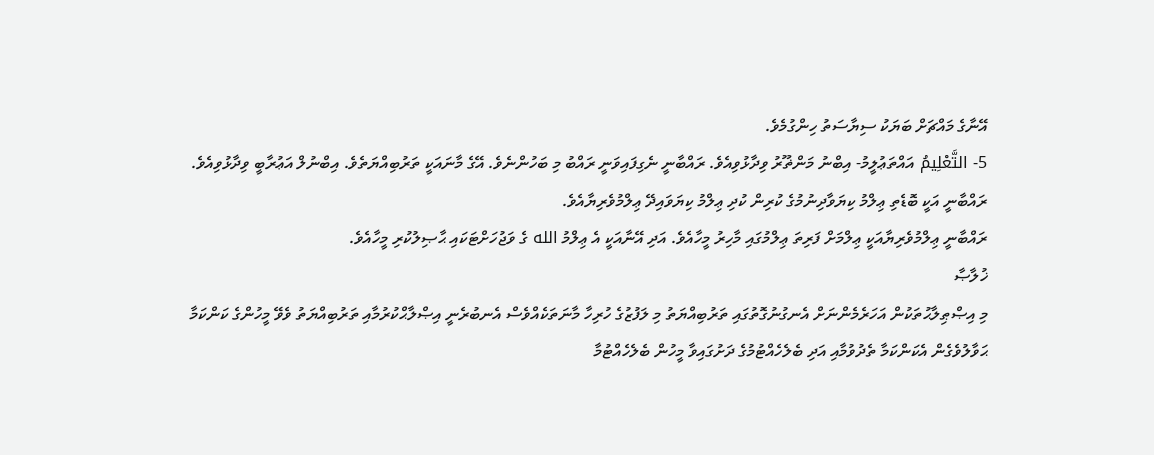އޭނާގެ މައްޗަށް ބަޔަކު ސިޔާސަތު ހިންގުމެވެ.
5- التَّعْلِيمُ އައްތަޢުލީމު- އިބްނު މަންޡޫރު ވިދާޅުވިއެވެ. ރައްބާނީ ނެގިފައިވަނީ ރައްބު މި ބަހުންނެވެ. އޭގެ މާނައަކީ ތަރުބިއްޔަތެވެ. އިބްނުލް އަޢުރާބީ ވިދާޅުވިއެވެ. ރައްބާނީ އަކީ ބޮޑެތި ޢިލްމު ކިޔަވާދިނުމުގެ ކުރިން ކުދި ޢިލްމު ކިޔަވައިދޭ ޢިލްމުވެރިޔާއެވެ.
ރައްބާނީ ޢިލްމުވެރިޔާއަކީ ޢިލްމަށް ފަރިތަ ޢިލްމުގައި މާހިރު މީހާއެވެ. އަދި އޭނާއަކީ އެ ޢިލްމު الله ގެ ވަޖުހަށްޓަކައި ޙާޞިލުކުރި މީހާއެވެ.
ޚުލާޞާ
މި އިޞްޠިލާޙުތަކުން އަހަރެމެންނަށް އެނގުނުގޮތުގައި ތަރުބިއްޔަތު މި ލަފުޒުގެ ހުރިހާ މާނަތަކެއްވެސް އެނބުރެނީ އިޞްލާޙްކުރުމާއި ތަރުބިއްޔަތު ވެވޭ މީހުންގެ ކަންކަމާ ޙަވާލުވެގެން އެކަންކަމާ ތެދުވުމާއި އަދި ބެލެހެއްޓުމުގެ ދަށުގައިވާ މީހުން ބެލެހެއްޓުމާ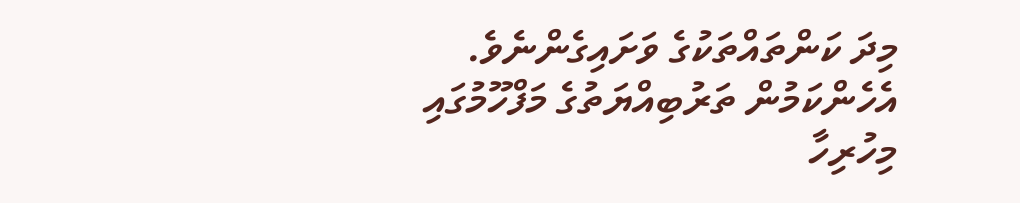މިދަ ކަންތައްތަކުގެ ވަށައިގެންނެވެ. އެހެންކަމުން ތަރުބިއްޔަތުގެ މަފްހޫމުގައި މިހުރިހާ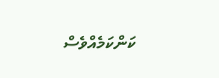ކަންކަމެއްވެސް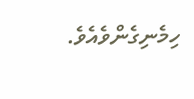ހިމެނިގެންވެއެވެ.